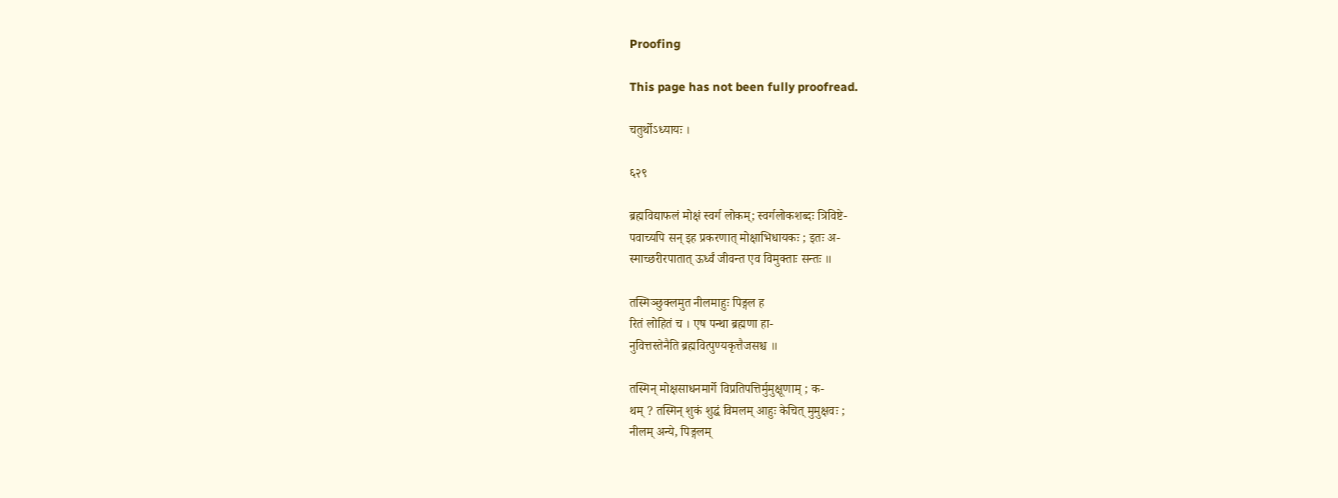Proofing

This page has not been fully proofread.

चतुर्थोऽध्यायः ।

६२९

ब्रह्मविद्याफलं मोक्षं स्वर्ग लोकम्; स्वर्गलोकशब्दः त्रिविष्टे-
पवाच्यपि सन् इह प्रकरणात् मोक्षाभिधायकः ; इतः अ-
स्माच्छरीरपातात् ऊर्ध्वं जीवन्त एव विमुक्ताः सन्तः ॥

तस्मिञ्छुक्लमुत नीलमाहुः पिङ्गल‍ ह
रितं लोहितं च । एष पन्था ब्रह्मणा हा-
नुवित्तस्तेनैति ब्रह्मवित्पुण्यकृत्तैजसश्च ॥

तस्मिन् मोक्षसाधनमार्गे विप्रतिपत्तिर्मुमुक्षूणाम् ; क-
थम् ? तस्मिन् शुकं शुद्धं विमलम् आहुः केचित् मुमुक्षवः ;
नीलम् अन्ये, पिङ्गलम्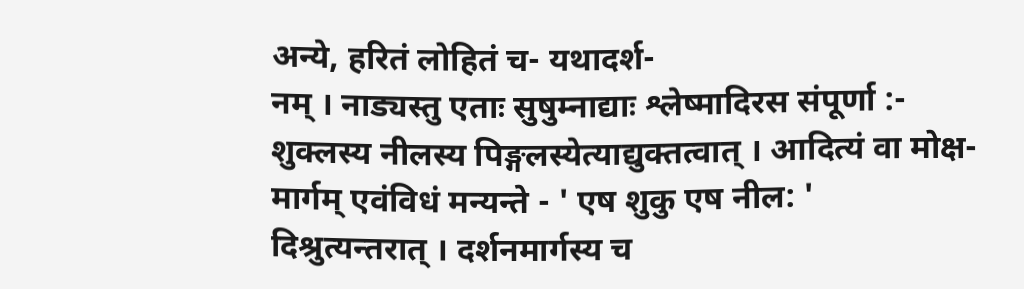अन्ये, हरितं लोहितं च- यथादर्श-
नम् । नाड्यस्तु एताः सुषुम्नाद्याः श्लेष्मादिरस संपूर्णा :-
शुक्लस्य नीलस्य पिङ्गलस्येत्याद्युक्तत्वात् । आदित्यं वा मोक्ष-
मार्गम् एवंविधं मन्यन्ते - ' एष शुकु एष नील: '
दिश्रुत्यन्तरात् । दर्शनमार्गस्य च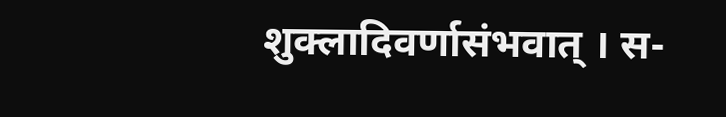शुक्लादिवर्णासंभवात् । स-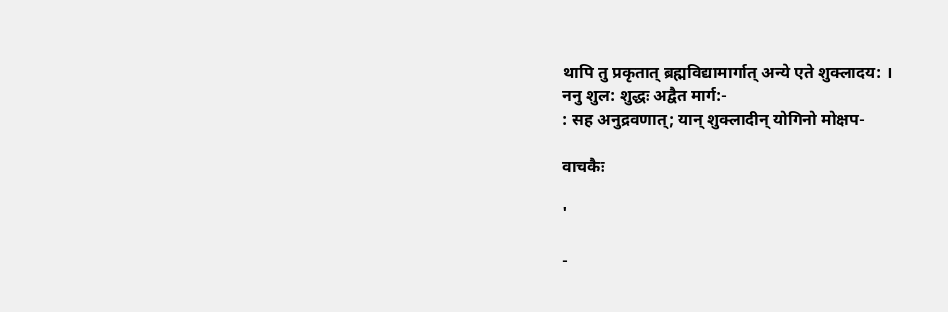थापि तु प्रकृतात् ब्रह्मविद्यामार्गात् अन्ये एते शुक्लादय: ।
ननु शुल: शुद्धः अद्वैत मार्ग:-
: सह अनुद्रवणात्; यान् शुक्लादीन् योगिनो मोक्षप-

वाचकैः

'

-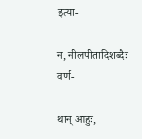इत्या-

न, नीलपीतादिशब्दैः वर्ण-

थान् आहुः,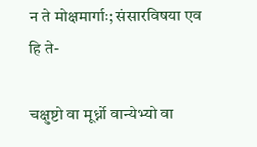न ते मोक्षमार्गाः; संसारविषया एव हि ते-

चक्षुष्टो वा मूर्ध्नो वान्येभ्यो वा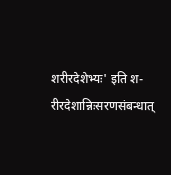शरीरदेशेभ्यः' इति श-
रीरदेशान्निःसरणसंबन्धात्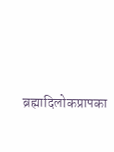ब्रह्मादिलोकप्रापका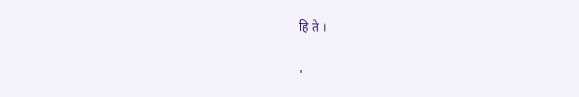हि ते ।

'